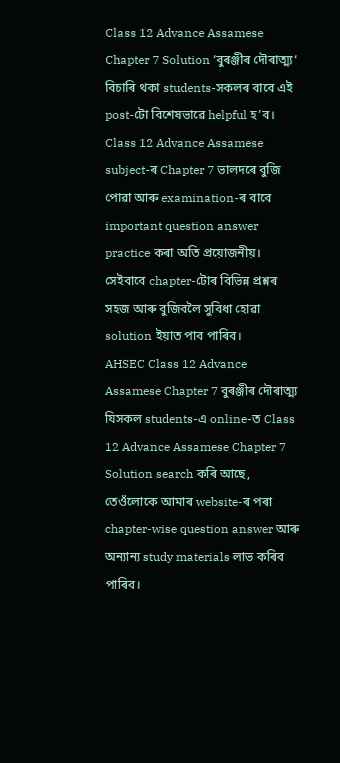Class 12 Advance Assamese Chapter 7 Solution ‘বুৰঞ্জীৰ দৌৰাত্ম্য‘ বিচাৰি থকা students-সকলৰ বাবে এই post-টো বিশেষভাৱে helpful হ’ব। Class 12 Advance Assamese subject-ৰ Chapter 7 ভালদৰে বুজি পোৱা আৰু examination-ৰ বাবে important question answer practice কৰা অতি প্ৰয়োজনীয়। সেইবাবে chapter-টোৰ বিভিন্ন প্ৰশ্নৰ সহজ আৰু বুজিবলৈ সুবিধা হোৱা solution ইয়াত পাব পাৰিব।
AHSEC Class 12 Advance Assamese Chapter 7 বুৰঞ্জীৰ দৌৰাত্ম্য
যিসকল students-এ online-ত Class 12 Advance Assamese Chapter 7 Solution search কৰি আছে, তেওঁলোকে আমাৰ website-ৰ পৰা chapter-wise question answer আৰু অন্যান্য study materials লাভ কৰিব পাৰিব।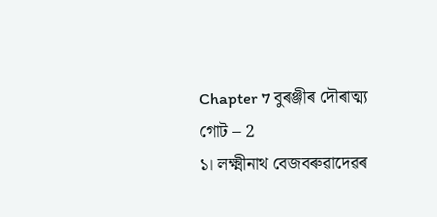Chapter 7 বুৰঞ্জীৰ দৌৰাত্ম্য
গোট – 2
১। লক্ষ্মীনাথ বেজবৰুৱাদেৱৰ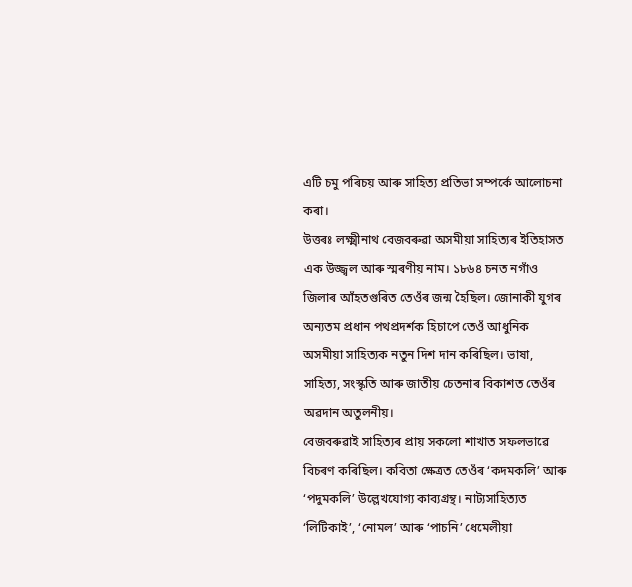এটি চমু পৰিচয় আৰু সাহিত্য প্রতিভা সম্পর্কে আলোচনা কৰা।
উত্তৰঃ লক্ষ্মীনাথ বেজবৰুৱা অসমীয়া সাহিত্যৰ ইতিহাসত এক উজ্জ্বল আৰু স্মৰণীয় নাম। ১৮৬৪ চনত নগাঁও জিলাৰ আঁহতগুৰিত তেওঁৰ জন্ম হৈছিল। জোনাকী যুগৰ অন্যতম প্ৰধান পথপ্ৰদৰ্শক হিচাপে তেওঁ আধুনিক অসমীয়া সাহিত্যক নতুন দিশ দান কৰিছিল। ভাষা, সাহিত্য, সংস্কৃতি আৰু জাতীয় চেতনাৰ বিকাশত তেওঁৰ অৱদান অতুলনীয়।
বেজবৰুৱাই সাহিত্যৰ প্ৰায় সকলো শাখাত সফলভাৱে বিচৰণ কৰিছিল। কবিতা ক্ষেত্ৰত তেওঁৰ ‘কদমকলি’ আৰু ‘পদুমকলি’ উল্লেখযোগ্য কাব্যগ্ৰন্থ। নাট্যসাহিত্যত ‘লিটিকাই’, ‘নোমল’ আৰু ‘পাচনি’ ধেমেলীয়া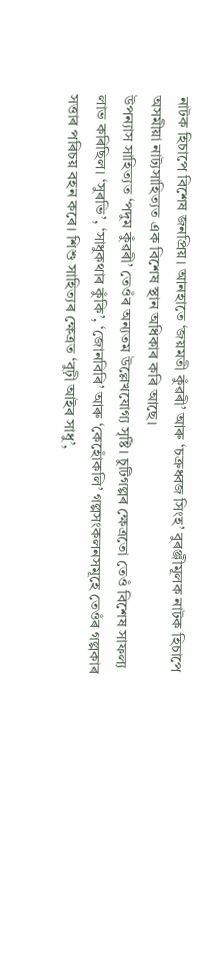নাটক হিচাপে বিশেষ জনপ্ৰিয়। আনহাতে ‘জয়মতী কুঁৱৰী’ আৰু ‘চক্ৰধ্বজ সিংহ’ বুৰঞ্জীমূলক নাটক হিচাপে অসমীয়া নাট্যসাহিত্যত এক বিশেষ স্থান অধিকাৰ কৰি আছে।
উপন্যাস সাহিত্যত ‘পদুম কুঁৱৰী’ তেওঁৰ অন্যতম উল্লেখযোগ্য সৃষ্টি। চুটিগল্পৰ ক্ষেত্ৰতো তেওঁ বিশেষ সাফল্য লাভ কৰিছিল। ‘সুৰভি’, ‘সাধুকথাৰ কুঁকি’, ‘জোনবিৰি’ আৰু ‘কেহোঁকলি’ গল্পসংকলনসমূহে তেওঁৰ গল্পকাৰ সত্তাৰ পৰিচয় বহন কৰে। শিশু সাহিত্যৰ ক্ষেত্ৰত ‘বুঢ়ী আইৰ সাধু’,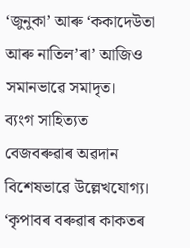‘জুনুকা’ আৰু ‘ককাদেউতা আৰু নাতিল’ৰা’ আজিও সমানভাৱে সমাদৃত।
ব্যংগ সাহিত্যত বেজবৰুৱাৰ অৱদান বিশেষভাৱে উল্লেখযোগ্য। ‘কৃপাবৰ বৰুৱাৰ কাকতৰ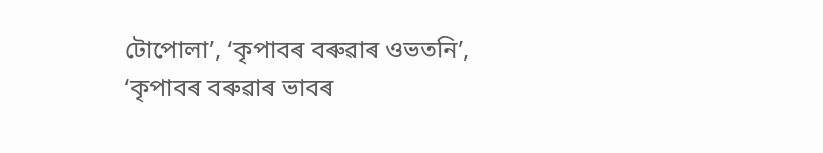টোপোলা’, ‘কৃপাবৰ বৰুৱাৰ ওভতনি’, ‘কৃপাবৰ বৰুৱাৰ ভাবৰ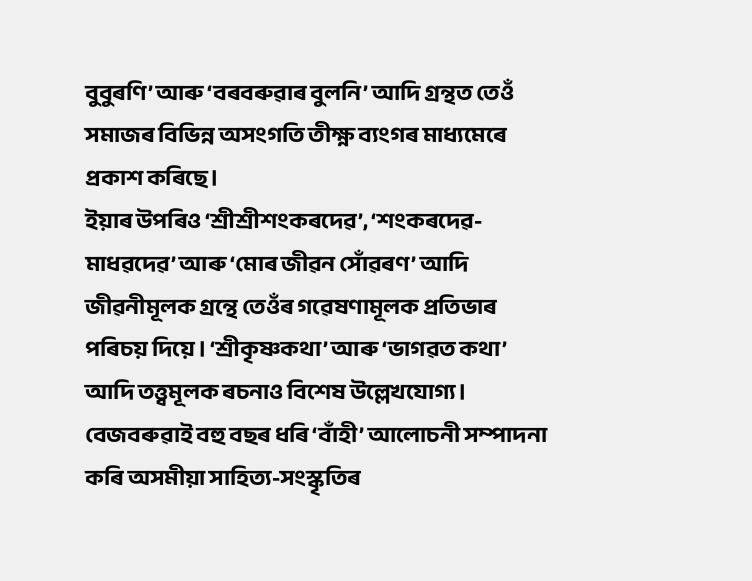বুবুৰণি’ আৰু ‘বৰবৰুৱাৰ বুলনি’ আদি গ্ৰন্থত তেওঁ সমাজৰ বিভিন্ন অসংগতি তীক্ষ্ণ ব্যংগৰ মাধ্যমেৰে প্ৰকাশ কৰিছে।
ইয়াৰ উপৰিও ‘শ্ৰীশ্ৰীশংকৰদেৱ’, ‘শংকৰদেৱ-মাধৱদেৱ’ আৰু ‘মোৰ জীৱন সোঁৱৰণ’ আদি জীৱনীমূলক গ্ৰন্থে তেওঁৰ গৱেষণামূলক প্ৰতিভাৰ পৰিচয় দিয়ে। ‘শ্ৰীকৃষ্ণকথা’ আৰু ‘ভাগৱত কথা’ আদি তত্ত্বমূলক ৰচনাও বিশেষ উল্লেখযোগ্য।
বেজবৰুৱাই বহু বছৰ ধৰি ‘বাঁহী’ আলোচনী সম্পাদনা কৰি অসমীয়া সাহিত্য-সংস্কৃতিৰ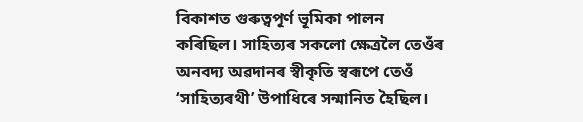বিকাশত গুৰুত্বপূৰ্ণ ভূমিকা পালন কৰিছিল। সাহিত্যৰ সকলো ক্ষেত্ৰলৈ তেওঁৰ অনবদ্য অৱদানৰ স্বীকৃতি স্বৰূপে তেওঁ ‘সাহিত্যৰথী’ উপাধিৰে সন্মানিত হৈছিল।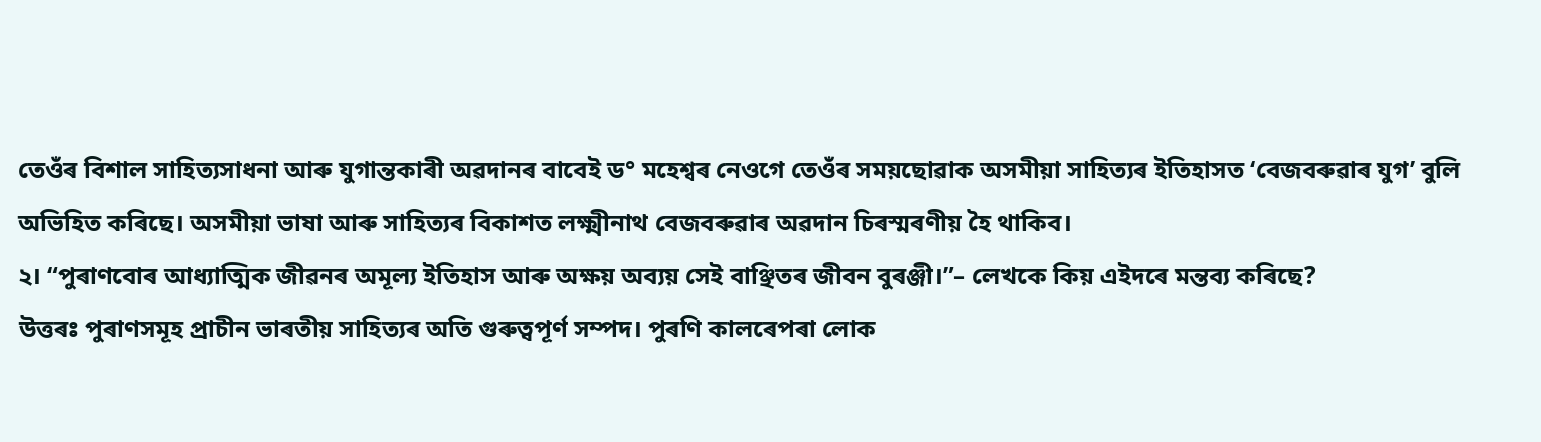তেওঁৰ বিশাল সাহিত্যসাধনা আৰু যুগান্তকাৰী অৱদানৰ বাবেই ড° মহেশ্বৰ নেওগে তেওঁৰ সময়ছোৱাক অসমীয়া সাহিত্যৰ ইতিহাসত ‘বেজবৰুৱাৰ যুগ’ বুলি অভিহিত কৰিছে। অসমীয়া ভাষা আৰু সাহিত্যৰ বিকাশত লক্ষ্মীনাথ বেজবৰুৱাৰ অৱদান চিৰস্মৰণীয় হৈ থাকিব।
২। “পুৰাণবোৰ আধ্যাত্মিক জীৱনৰ অমূল্য ইতিহাস আৰু অক্ষয় অব্যয় সেই বাঞ্ছিতৰ জীবন বুৰঞ্জী।”– লেখকে কিয় এইদৰে মন্তব্য কৰিছে?
উত্তৰঃ পুৰাণসমূহ প্রাচীন ভাৰতীয় সাহিত্যৰ অতি গুৰুত্বপূৰ্ণ সম্পদ। পুৰণি কালৰেপৰা লোক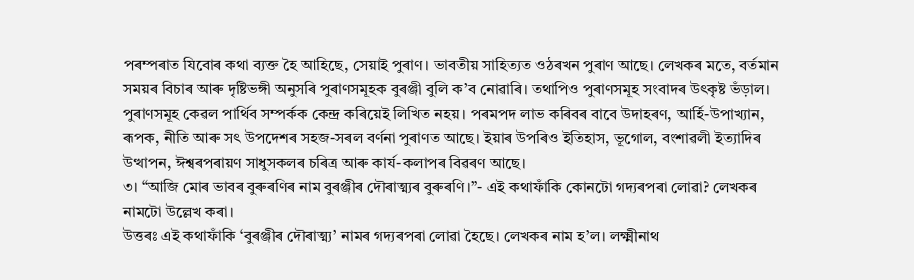পৰম্পৰাত যিবোৰ কথা ব্যক্ত হৈ আহিছে, সেয়াই পুৰাণ। ভাবতীয় সাহিত্যত ওঠৰখন পুৰাণ আছে। লেখকৰ মতে, বর্তমান সময়ৰ বিচাৰ আৰু দৃষ্টিভঙ্গী অনুসৰি পুৰাণসমূহক বুৰঞ্জী বুলি ক’ব নোৱাৰি। তথাপিও পুৰাণসমূহ সংবাদৰ উৎকৃষ্ট ভঁড়াল। পুৰাণসমূহ কেৱল পার্থিব সম্পর্কক কেন্দ্ৰ কৰিয়েই লিখিত নহয়। পৰমপদ লাভ কৰিবৰ বাবে উদাহৰণ, আৰ্হি-উপাখ্যান, ৰূপক, নীতি আৰু সৎ উপদেশৰ সহজ-সৰল বর্ণনা পুৰাণত আছে। ইয়াৰ উপৰিও ইতিহাস, ভূগোল, বংশাৱলী ইত্যাদিৰ উত্থাপন, ঈশ্বৰপৰায়ণ সাধুসকলৰ চৰিত্ৰ আৰু কার্য-কলাপৰ বিৱৰণ আছে।
৩। “আজি মোৰ ভাবৰ বুৰুৰণিৰ নাম বুৰঞ্জীৰ দৌৰাত্ম্যৰ বুৰুৰণি।”- এই কথাফাঁকি কোনটো গদ্যৰপৰা লোৱা? লেখকৰ নামটো উল্লেখ কৰা।
উত্তৰঃ এই কথাফাঁকি ‘বুৰঞ্জীৰ দৌৰাত্ম্য’ নামৰ গদ্যৰপৰা লোৱা হৈছে। লেখকৰ নাম হ’ল। লক্ষ্মীনাথ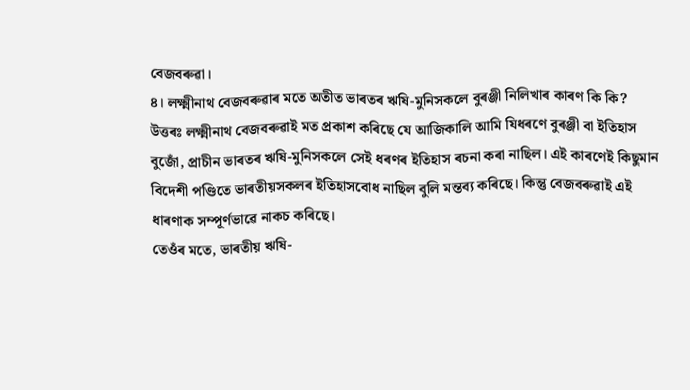বেজবৰুৱা।
৪। লক্ষ্মীনাথ বেজবৰুৱাৰ মতে অতীত ভাৰতৰ ঋষি-মুনিসকলে বুৰঞ্জী নিলিখাৰ কাৰণ কি কি?
উত্তৰঃ লক্ষ্মীনাথ বেজবৰুৱাই মত প্ৰকাশ কৰিছে যে আজিকালি আমি যিধৰণে বুৰঞ্জী বা ইতিহাস বুজোঁ, প্ৰাচীন ভাৰতৰ ঋষি-মুনিসকলে সেই ধৰণৰ ইতিহাস ৰচনা কৰা নাছিল। এই কাৰণেই কিছুমান বিদেশী পণ্ডিতে ভাৰতীয়সকলৰ ইতিহাসবোধ নাছিল বুলি মন্তব্য কৰিছে। কিন্তু বেজবৰুৱাই এই ধাৰণাক সম্পূৰ্ণভাৱে নাকচ কৰিছে।
তেওঁৰ মতে, ভাৰতীয় ঋষি-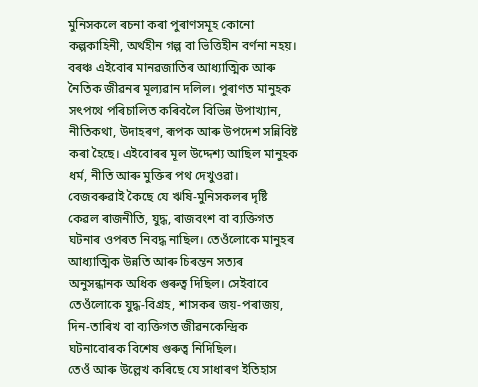মুনিসকলে ৰচনা কৰা পুৰাণসমূহ কোনো কল্পকাহিনী, অৰ্থহীন গল্প বা ভিত্তিহীন বৰ্ণনা নহয়। বৰঞ্চ এইবোৰ মানৱজাতিৰ আধ্যাত্মিক আৰু নৈতিক জীৱনৰ মূল্যৱান দলিল। পুৰাণত মানুহক সৎপথে পৰিচালিত কৰিবলৈ বিভিন্ন উপাখ্যান, নীতিকথা, উদাহৰণ, ৰূপক আৰু উপদেশ সন্নিবিষ্ট কৰা হৈছে। এইবোৰৰ মূল উদ্দেশ্য আছিল মানুহক ধৰ্ম, নীতি আৰু মুক্তিৰ পথ দেখুওৱা।
বেজবৰুৱাই কৈছে যে ঋষি-মুনিসকলৰ দৃষ্টি কেৱল ৰাজনীতি, যুদ্ধ, ৰাজবংশ বা ব্যক্তিগত ঘটনাৰ ওপৰত নিবদ্ধ নাছিল। তেওঁলোকে মানুহৰ আধ্যাত্মিক উন্নতি আৰু চিৰন্তন সত্যৰ অনুসন্ধানক অধিক গুৰুত্ব দিছিল। সেইবাবে তেওঁলোকে যুদ্ধ-বিগ্ৰহ, শাসকৰ জয়-পৰাজয়, দিন-তাৰিখ বা ব্যক্তিগত জীৱনকেন্দ্ৰিক ঘটনাবোৰক বিশেষ গুৰুত্ব নিদিছিল।
তেওঁ আৰু উল্লেখ কৰিছে যে সাধাৰণ ইতিহাস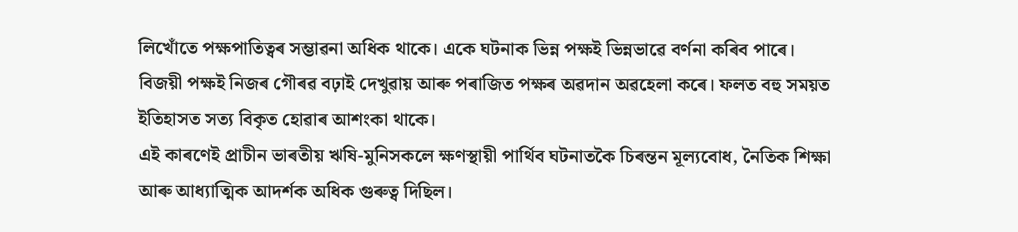লিখোঁতে পক্ষপাতিত্বৰ সম্ভাৱনা অধিক থাকে। একে ঘটনাক ভিন্ন পক্ষই ভিন্নভাৱে বৰ্ণনা কৰিব পাৰে। বিজয়ী পক্ষই নিজৰ গৌৰৱ বঢ়াই দেখুৱায় আৰু পৰাজিত পক্ষৰ অৱদান অৱহেলা কৰে। ফলত বহু সময়ত ইতিহাসত সত্য বিকৃত হোৱাৰ আশংকা থাকে।
এই কাৰণেই প্ৰাচীন ভাৰতীয় ঋষি-মুনিসকলে ক্ষণস্থায়ী পাৰ্থিব ঘটনাতকৈ চিৰন্তন মূল্যবোধ, নৈতিক শিক্ষা আৰু আধ্যাত্মিক আদৰ্শক অধিক গুৰুত্ব দিছিল।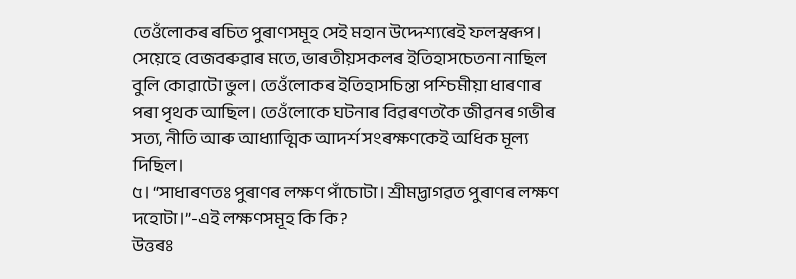তেওঁলোকৰ ৰচিত পুৰাণসমূহ সেই মহান উদ্দেশ্যৰেই ফলস্বৰূপ।
সেয়েহে বেজবৰুৱাৰ মতে, ভাৰতীয়সকলৰ ইতিহাসচেতনা নাছিল বুলি কোৱাটো ভুল। তেওঁলোকৰ ইতিহাসচিন্তা পশ্চিমীয়া ধাৰণাৰ পৰা পৃথক আছিল। তেওঁলোকে ঘটনাৰ বিৱৰণতকৈ জীৱনৰ গভীৰ সত্য, নীতি আৰু আধ্যাত্মিক আদৰ্শ সংৰক্ষণকেই অধিক মূল্য দিছিল।
৫। “সাধাৰণতঃ পুৰাণৰ লক্ষণ পাঁচোটা। শ্রীমদ্ভাগৱত পুৰাণৰ লক্ষণ দহোটা।”-এই লক্ষণসমূহ কি কি?
উত্তৰঃ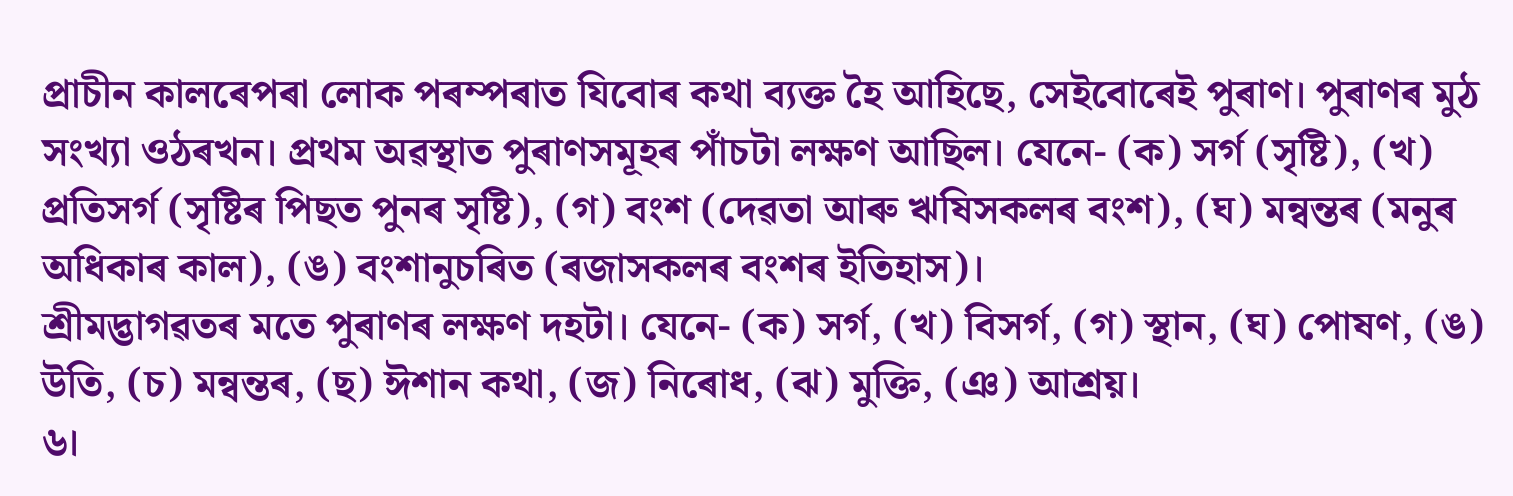প্রাচীন কালৰেপৰা লোক পৰম্পৰাত যিবোৰ কথা ব্যক্ত হৈ আহিছে, সেইবোৰেই পুৰাণ। পুৰাণৰ মুঠ সংখ্যা ওঠৰখন। প্রথম অৱস্থাত পুৰাণসমূহৰ পাঁচটা লক্ষণ আছিল। যেনে- (ক) সর্গ (সৃষ্টি), (খ) প্রতিসর্গ (সৃষ্টিৰ পিছত পুনৰ সৃষ্টি), (গ) বংশ (দেৱতা আৰু ঋষিসকলৰ বংশ), (ঘ) মন্বন্তৰ (মনুৰ অধিকাৰ কাল), (ঙ) বংশানুচৰিত (ৰজাসকলৰ বংশৰ ইতিহাস)।
শ্রীমদ্ভাগৱতৰ মতে পুৰাণৰ লক্ষণ দহটা। যেনে- (ক) সর্গ, (খ) বিসর্গ, (গ) স্থান, (ঘ) পোষণ, (ঙ) উতি, (চ) মন্বন্তৰ, (ছ) ঈশান কথা, (জ) নিৰোধ, (ঝ) মুক্তি, (ঞ) আশ্রয়।
৬।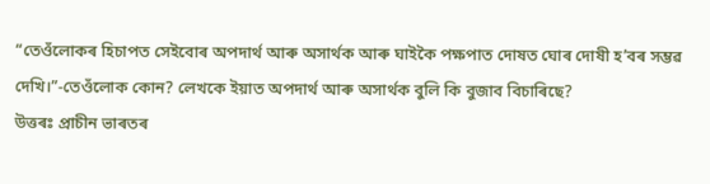“তেওঁলোকৰ হিচাপত সেইবোৰ অপদাৰ্থ আৰু অসার্থক আৰু ঘাইকৈ পক্ষপাত দোষত ঘোৰ দোষী হ’বৰ সম্ভৱ দেখি।”-তেওঁলোক কোন? লেখকে ইয়াত অপদার্থ আৰু অসার্থক বুলি কি বুজাব বিচাৰিছে?
উত্তৰঃ প্রাচীন ভাৰতৰ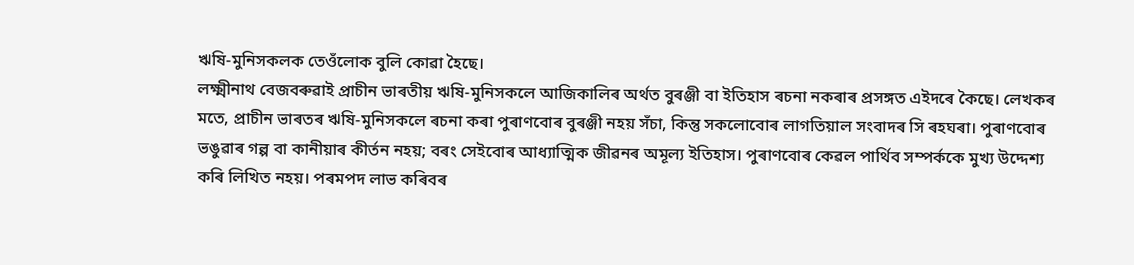ঋষি-মুনিসকলক তেওঁলোক বুলি কোৱা হৈছে।
লক্ষ্মীনাথ বেজবৰুৱাই প্ৰাচীন ভাৰতীয় ঋষি-মুনিসকলে আজিকালিৰ অৰ্থত বুৰঞ্জী বা ইতিহাস ৰচনা নকৰাৰ প্ৰসঙ্গত এইদৰে কৈছে। লেখকৰ মতে, প্রাচীন ভাৰতৰ ঋষি-মুনিসকলে ৰচনা কৰা পুৰাণবোৰ বুৰঞ্জী নহয় সঁচা, কিন্তু সকলোবোৰ লাগতিয়াল সংবাদৰ সি ৰহঘৰা। পুৰাণবোৰ ভঙুৱাৰ গল্প বা কানীয়াৰ কীর্তন নহয়; বৰং সেইবোৰ আধ্যাত্মিক জীৱনৰ অমূল্য ইতিহাস। পুৰাণবোৰ কেৱল পার্থিব সম্পর্ককে মুখ্য উদ্দেশ্য কৰি লিখিত নহয়। পৰমপদ লাভ কৰিবৰ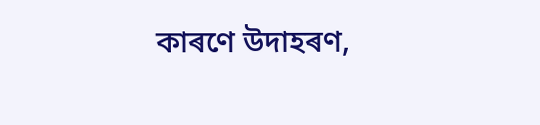কাৰণে উদাহৰণ,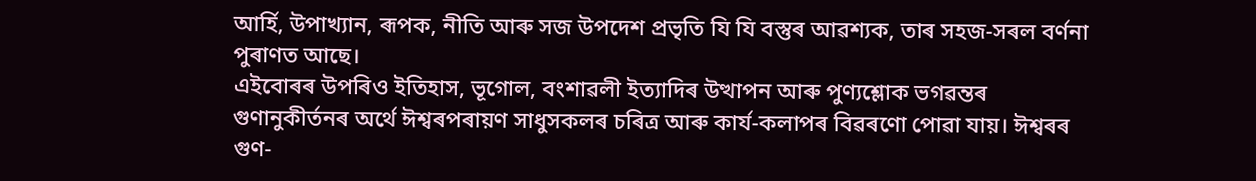আৰ্হি, উপাখ্যান, ৰূপক, নীতি আৰু সজ উপদেশ প্রভৃতি যি যি বস্তুৰ আৱশ্যক, তাৰ সহজ-সৰল বৰ্ণনা পুৰাণত আছে।
এইবোৰৰ উপৰিও ইতিহাস, ভূগোল, বংশাৱলী ইত্যাদিৰ উত্থাপন আৰু পুণ্যশ্লোক ভগৱন্তৰ গুণানুকীৰ্তনৰ অৰ্থে ঈশ্বৰপৰায়ণ সাধুসকলৰ চৰিত্ৰ আৰু কাৰ্য-কলাপৰ বিৱৰণো পোৱা যায়। ঈশ্বৰৰ গুণ-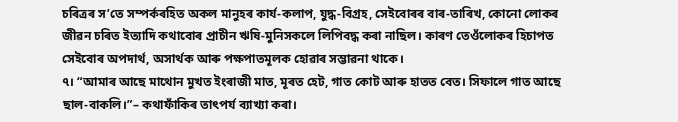চৰিত্ৰৰ স’তে সম্পৰ্কৰহিত অকল মানুহৰ কাৰ্য-কলাপ, যুদ্ধ-বিগ্রহ, সেইবোৰৰ বাৰ-তাৰিখ, কোনো লোকৰ জীৱন চৰিত ইত্যাদি কথাবোৰ প্ৰাচীন ঋষি-মুনিসকলে লিপিবদ্ধ কৰা নাছিল। কাৰণ তেওঁলোকৰ হিচাপত সেইবোৰ অপদার্থ, অসার্থক আৰু পক্ষপাতমূলক হোৱাৰ সম্ভাৱনা থাকে।
৭। “আমাৰ আছে মাথোন মুখত ইংৰাজী মাত, মূৰত হেট, গাত কোট আৰু হাতত বেত। সিফালে গাত আছে ছাল-বাকলি।”– কথাফাঁকিৰ তাৎপর্য ব্যাখ্যা কৰা।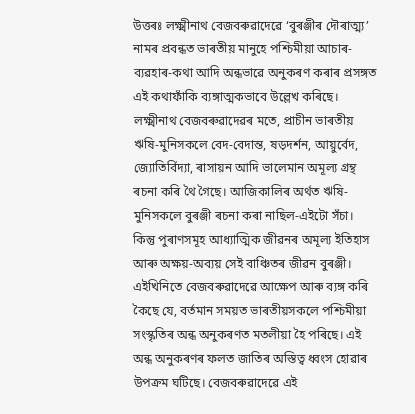উত্তৰঃ লক্ষ্মীনাথ বেজবৰুৱাদেৱে ‘বুৰঞ্জীৰ দৌৰাত্ম্য’ নামৰ প্ৰবন্ধত ভাৰতীয় মানুহে পশ্চিমীয়া আচাৰ-ব্যৱহাৰ-কথা আদি অন্ধভাৱে অনুকৰণ কৰাৰ প্ৰসঙ্গত এই কথাফাঁকি ব্যঙ্গাত্মকভাবে উল্লেখ কৰিছে।
লক্ষ্মীনাথ বেজবৰুৱাদেৱৰ মতে, প্রাচীন ভাৰতীয় ঋষি-মুনিসকলে বেদ-বেদান্ত, ষড়দর্শন, আয়ুর্বেদ, জ্যোতির্বিদ্যা, ৰাসায়ন আদি ভালেমান অমূল্য গ্রন্থ ৰচনা কৰি থৈ গৈছে। আজিকালিৰ অৰ্থত ঋষি-মুনিসকলে বুৰঞ্জী ৰচনা কৰা নাছিল-এইটো সঁচা। কিন্তু পুৰাণসমূহ আধ্যাত্মিক জীৱনৰ অমূল্য ইতিহাস আৰু অক্ষয়-অব্যয় সেই বাঞ্চিতৰ জীৱন বুৰঞ্জী।
এইখিনিতে বেজবৰুৱাদেৱে আক্ষেপ আৰু ব্যঙ্গ কৰি কৈছে যে, বর্তমান সময়ত ভাৰতীয়সকলে পশ্চিমীয়া সংস্কৃতিৰ অন্ধ অনুকৰণত মতলীয়া হৈ পৰিছে। এই অন্ধ অনুকৰণৰ ফলত জাতিৰ অস্তিত্ব ধ্বংস হোৱাৰ উপক্রম ঘটিছে। বেজবৰুৱাদেৱে এই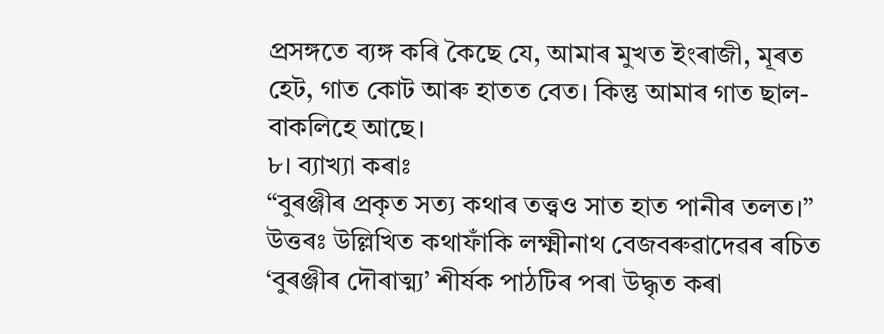প্রসঙ্গতে ব্যঙ্গ কৰি কৈছে যে, আমাৰ মুখত ইংৰাজী, মূৰত হেট, গাত কোট আৰু হাতত বেত। কিন্তু আমাৰ গাত ছাল-বাকলিহে আছে।
৮। ব্যাখ্যা কৰাঃ
“বুৰঞ্জীৰ প্ৰকৃত সত্য কথাৰ তত্ত্বও সাত হাত পানীৰ তলত।”
উত্তৰঃ উল্লিখিত কথাফাঁকি লক্ষ্মীনাথ বেজবৰুৱাদেৱৰ ৰচিত ‘বুৰঞ্জীৰ দৌৰাত্ম্য’ শীর্ষক পাঠটিৰ পৰা উদ্ধৃত কৰা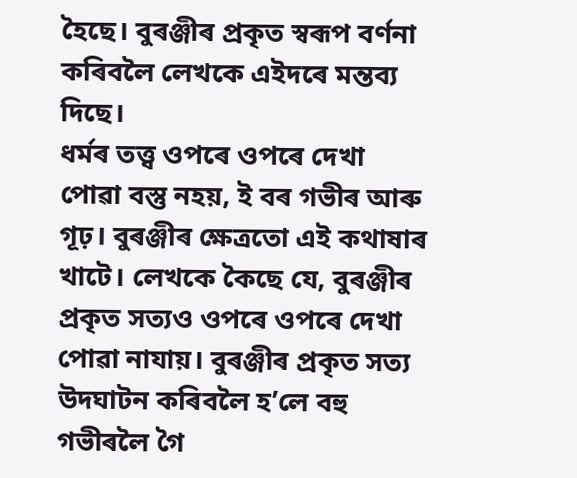হৈছে। বুৰঞ্জীৰ প্ৰকৃত স্বৰূপ বৰ্ণনা কৰিবলৈ লেখকে এইদৰে মন্তব্য দিছে।
ধৰ্মৰ তত্ত্ব ওপৰে ওপৰে দেখা পোৱা বস্তু নহয়, ই বৰ গভীৰ আৰু গূঢ়। বুৰঞ্জীৰ ক্ষেত্ৰতো এই কথাষাৰ খাটে। লেখকে কৈছে যে, বুৰঞ্জীৰ প্ৰকৃত সত্যও ওপৰে ওপৰে দেখা পোৱা নাযায়। বুৰঞ্জীৰ প্ৰকৃত সত্য উদঘাটন কৰিবলৈ হ’লে বহু গভীৰলৈ গৈ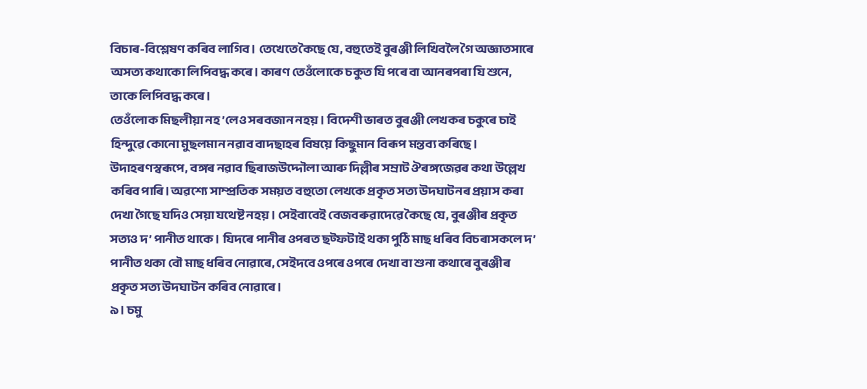বিচাৰ-বিশ্লেষণ কৰিব লাগিব। তেখেতে কৈছে যে, বহুতেই বুৰঞ্জী লিখিবলৈ গৈ অজ্ঞাতসাৰে অসত্য কথাকো লিপিবদ্ধ কৰে। কাৰণ তেওঁলোকে চকুত যি পৰে বা আনৰপৰা যি শুনে, তাকে লিপিবদ্ধ কৰে।
তেওঁলোক মিছলীয়া নহ’লেও সৰবজান নহয়। বিদেশী ভাৰত বুৰঞ্জী লেখকৰ চকুৰে চাই হিন্দুৱে কোনো মুছলমান নৱাব বাদছাহৰ বিষয়ে কিছুমান বিৰূপ মন্তব্য কৰিছে। উদাহৰণস্বৰূপে, বঙ্গৰ নৱাব ছিৰাজউদ্দৌলা আৰু দিল্লীৰ সম্ৰাট ঔৰঙ্গজেৱৰ কথা উল্লেখ কৰিব পাৰি। অৱশ্যে সাম্প্রতিক সময়ত বহুতো লেখকে প্রকৃত সত্য উদঘাটনৰ প্ৰয়াস কৰা দেখা গৈছে যদিও সেয়া যথেষ্ট নহয়। সেইবাবেই বেজবৰুৱাদেৱে কৈছে যে, বুৰঞ্জীৰ প্রকৃত সত্যও দ’ পানীত থাকে। যিদৰে পানীৰ ওপৰত ছট্ফটাই থকা পুঠি মাছ ধৰিব বিচৰাসকলে দ’ পানীত থকা বৌ মাছ ধৰিব নোৱাৰে, সেইদবে ওপৰে ওপৰে দেখা বা শুনা কথাৰে বুৰঞ্জীৰ প্ৰকৃত সত্য উদঘাটন কৰিব নোৱাৰে।
৯। চমু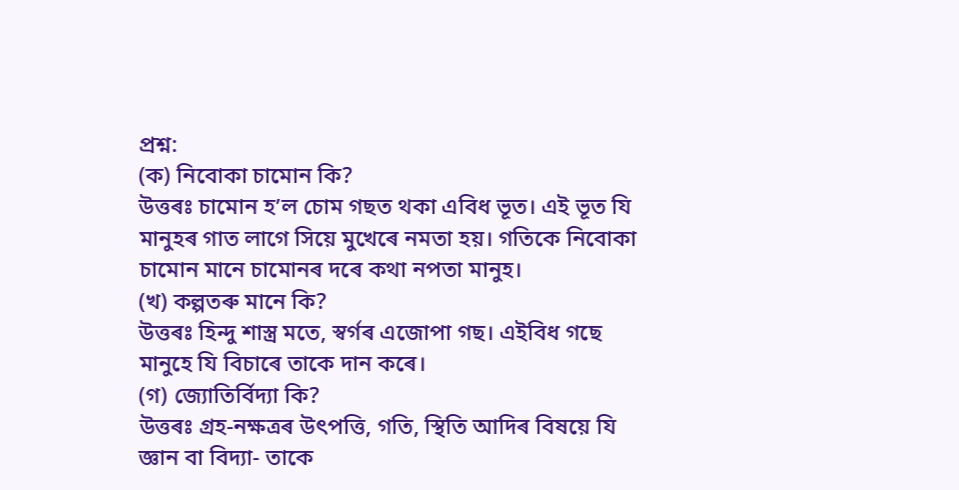প্রশ্ন:
(ক) নিবোকা চামোন কি?
উত্তৰঃ চামোন হ’ল চোম গছত থকা এবিধ ভূত। এই ভূত যি মানুহৰ গাত লাগে সিয়ে মুখেৰে নমতা হয়। গতিকে নিবোকা চামোন মানে চামোনৰ দৰে কথা নপতা মানুহ।
(খ) কল্পতৰু মানে কি?
উত্তৰঃ হিন্দু শাস্ত্ৰ মতে, স্বৰ্গৰ এজোপা গছ। এইবিধ গছে মানুহে যি বিচাৰে তাকে দান কৰে।
(গ) জ্যোতির্বিদ্যা কি?
উত্তৰঃ গ্রহ-নক্ষত্ৰৰ উৎপত্তি, গতি, স্থিতি আদিৰ বিষয়ে যি জ্ঞান বা বিদ্যা- তাকে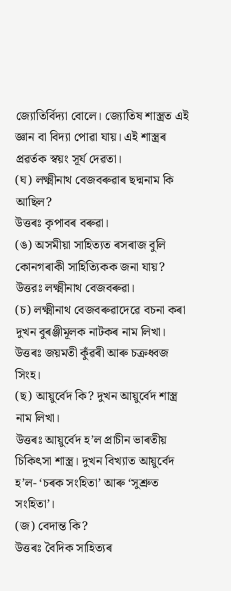জ্যোতির্বিদ্যা বোলে। জ্যোতিষ শাস্ত্রত এই জ্ঞান বা বিদ্যা পোৱা যায়। এই শাস্ত্ৰৰ প্ৰৱৰ্তক স্বয়ং সূর্য দেৱতা।
(ঘ) লক্ষ্মীনাথ বেজবৰুৱাৰ ছদ্মনাম কি আছিল?
উত্তৰঃ কৃপাবৰ বৰুৱা।
(ঙ) অসমীয়া সাহিত্যত ৰসৰাজ বুলি কোনগৰাকী সাহিত্যিকক জনা যায়?
উত্তরঃ লক্ষ্মীনাথ বেজবৰুৱা।
(চ) লক্ষ্মীনাথ বেজবৰুৱাদেৱে বচনা কৰা দুখন বুৰঞ্জীমূলক নাটকৰ নাম লিখা।
উত্তৰঃ জয়মতী কুঁৱৰী আৰু চক্ৰধ্বজ সিংহ।
(ছ) আয়ুর্বেদ কি? দুখন আয়ুর্বেদ শাস্ত্র নাম লিখা।
উত্তৰঃ আয়ুর্বেদ হ’ল প্রাচীন ভাৰতীয় চিকিৎসা শাস্ত্র। দুখন বিখ্যাত আয়ুর্বেদ হ’ল- ‘চৰক সংহিতা’ আৰু ‘সুশ্রুত সংহিতা’।
(জ) বেদান্ত কি?
উত্তৰঃ বৈদিক সাহিত্যৰ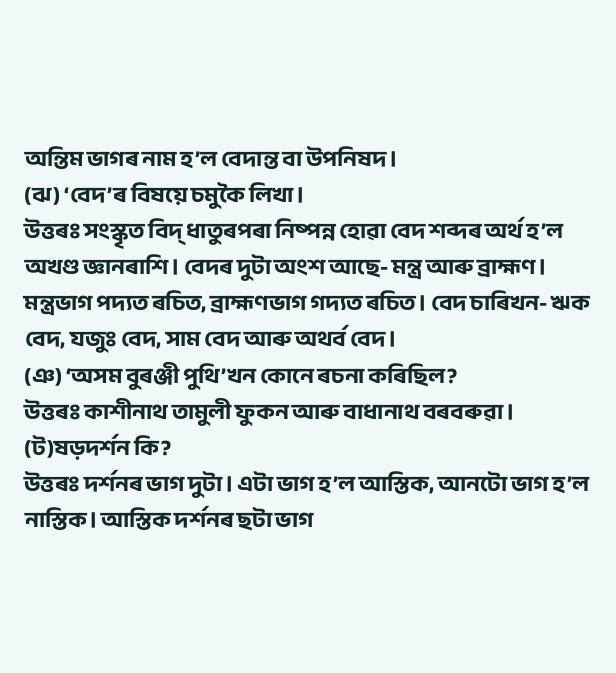অন্তিম ভাগৰ নাম হ’ল বেদান্ত বা উপনিষদ।
(ঝ) ‘বেদ’ৰ বিষয়ে চমুকৈ লিখা।
উত্তৰঃ সংস্কৃত বিদ্ ধাতুৰপৰা নিষ্পন্ন হোৱা বেদ শব্দৰ অৰ্থ হ’ল অখণ্ড জ্ঞানৰাশি। বেদৰ দুটা অংশ আছে- মন্ত্র আৰু ব্রাহ্মণ। মন্ত্রভাগ পদ্যত ৰচিত, ব্রাহ্মণভাগ গদ্যত ৰচিত। বেদ চাৰিখন- ঋক বেদ, যজুঃ বেদ, সাম বেদ আৰু অথর্ব বেদ।
(ঞ) ‘অসম বুৰঞ্জী পুথি’খন কোনে ৰচনা কৰিছিল?
উত্তৰঃ কাশীনাথ তামুলী ফুকন আৰু বাধানাথ বৰবৰুৱা।
(ট)ষড়দর্শন কি?
উত্তৰঃ দৰ্শনৰ ভাগ দুটা। এটা ভাগ হ’ল আস্তিক, আনটো ভাগ হ’ল নাস্তিক। আস্তিক দর্শনৰ ছটা ভাগ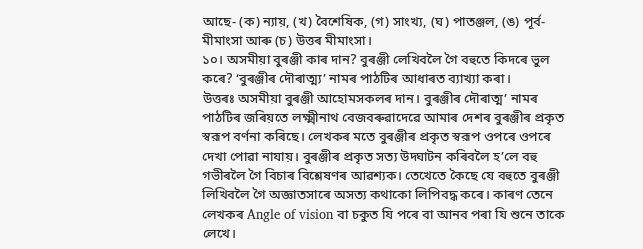আছে- (ক) ন্যায়, (খ) বৈশেষিক, (গ) সাংখ্য, (ঘ) পাতঞ্জল, (ঙ) পূর্ব-মীমাংসা আৰু (চ) উত্তৰ মীমাংসা।
১০। অসমীয়া বুৰঞ্জী কাৰ দান? বুৰঞ্জী লেখিবলৈ গৈ বহুতে কিদৰে ভুল কৰে? ‘বুৰঞ্জীৰ দৌৰাত্ম্য’ নামৰ পাঠটিৰ আধাৰত ব্যাখ্যা কৰা।
উত্তৰঃ অসমীয়া বুৰঞ্জী আহোমসকলৰ দান। বুৰঞ্জীৰ দৌৰাত্ম’ নামৰ পাঠটিৰ জৰিয়তে লক্ষ্মীনাথ বেজবৰুৱাদেৱে আমাৰ দেশৰ বুৰঞ্জীৰ প্রকৃত স্বরূপ বর্ণনা কৰিছে। লেখকৰ মতে বুৰঞ্জীৰ প্ৰকৃত স্বরূপ ওপৰে ওপৰে দেখা পোৱা নাযায়। বুৰঞ্জীৰ প্রকৃত সত্য উদ্ঘাটন কৰিবলৈ হ’লে বহু গভীৰলৈ গৈ বিচাৰ বিশ্লেষণৰ আৱশ্যক। তেখেতে কৈছে যে বহুতে বুৰঞ্জী লিখিবলৈ গৈ অজ্ঞাতসাৰে অসত্য কথাকো লিপিবদ্ধ কৰে। কাৰণ তেনে লেখকৰ Angle of vision বা চকুত যি পৰে বা আনব পৰা যি শুনে তাকে লেখে।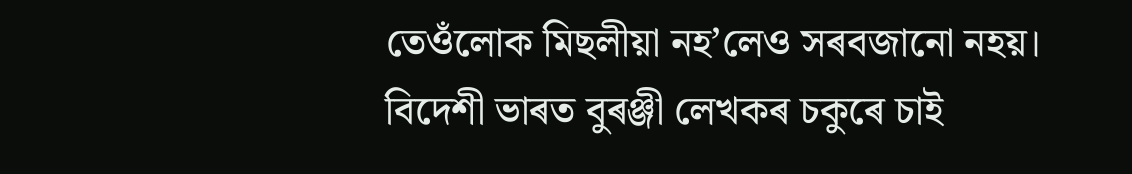তেওঁলোক মিছলীয়া নহ’লেও সৰবজানো নহয়।
বিদেশী ভাৰত বুৰঞ্জী লেখকৰ চকুৰে চাই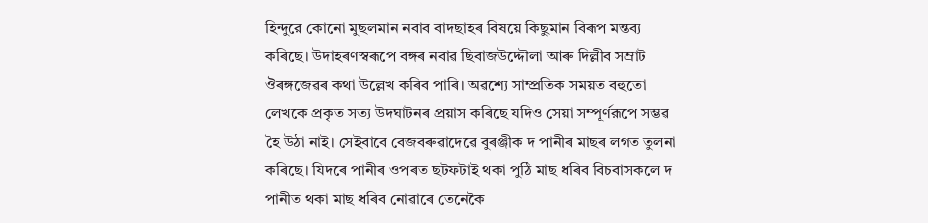হিন্দুরে কোনো মুছলমান নবাব বাদছাহৰ বিষয়ে কিছুমান বিৰূপ মন্তব্য কৰিছে। উদাহৰণস্বৰূপে বঙ্গৰ নবাৱ ছিবাজউদ্দৌলা আৰু দিল্লীব সম্রাট ঔৰঙ্গজেৱৰ কথা উল্লেখ কৰিব পাৰি। অৱশ্যে সাম্প্রতিক সময়ত বহুতো লেখকে প্রকৃত সত্য উদঘাটনৰ প্ৰয়াস কৰিছে যদিও সেয়া সম্পূর্ণরূপে সম্ভৱ হৈ উঠা নাই। সেইবাবে বেজবৰুৱাদেৱে বুৰঞ্জীক দ পানীৰ মাছৰ লগত তুলনা কৰিছে। যিদৰে পানীৰ ওপৰত ছটফটাই থকা পুঠি মাছ ধৰিব বিচবাসকলে দ পানীত থকা মাছ ধৰিব নোৱাৰে তেনেকৈ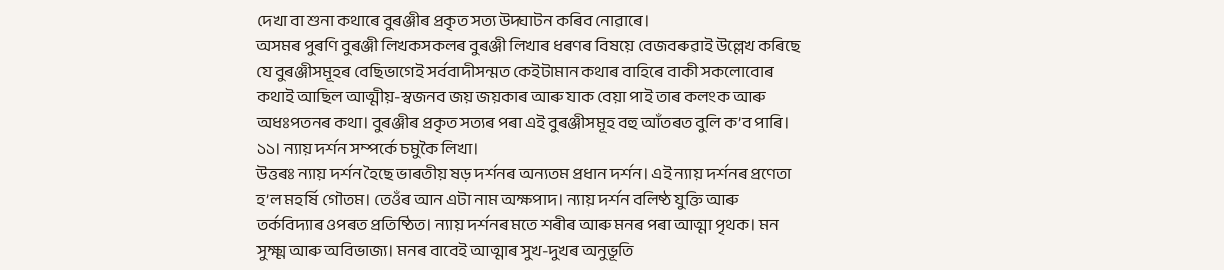দেখা বা শুনা কথাৰে বুৰঞ্জীৰ প্রকৃত সত্য উদ্ঘাটন কৰিব নোৱাৰে।
অসমৰ পুৰণি বুৰঞ্জী লিখকসকলৰ বুৰঞ্জী লিখাৰ ধৰণৰ বিষয়ে বেজবৰুৱাই উল্লেখ কৰিছে যে বুৰঞ্জীসমূহৰ বেছিভাগেই সর্ববাদীসন্মত কেইটামান কথাৰ বাহিৰে বাকী সকলোবোৰ কথাই আছিল আত্মীয়-স্বজনব জয় জয়কাৰ আৰু যাক বেয়া পাই তাৰ কলংক আৰু অধঃপতনৰ কথা। বুৰঞ্জীৰ প্ৰকৃত সত্যৰ পৰা এই বুৰঞ্জীসমূহ বহু আঁতৰত বুলি ক’ব পাৰি।
১১। ন্যায় দর্শন সম্পর্কে চমুকৈ লিখা।
উত্তৰঃ ন্যায় দর্শন হৈছে ভাৰতীয় ষড় দর্শনৰ অন্যতম প্রধান দর্শন। এই ন্যায় দৰ্শনৰ প্রণেতা হ’ল মহর্ষি গৌতম। তেওঁৰ আন এটা নাম অক্ষপাদ। ন্যায় দর্শন বলিষ্ঠ যুক্তি আৰু তর্কবিদ্যাৰ ওপৰত প্রতিষ্ঠিত। ন্যায় দৰ্শনৰ মতে শৰীৰ আৰু মনৰ পৰা আত্মা পৃথক। মন সুক্ষ্ম আৰু অবিভাজ্য। মনৰ বাবেই আত্মাৰ সুখ-দুখৰ অনুভূতি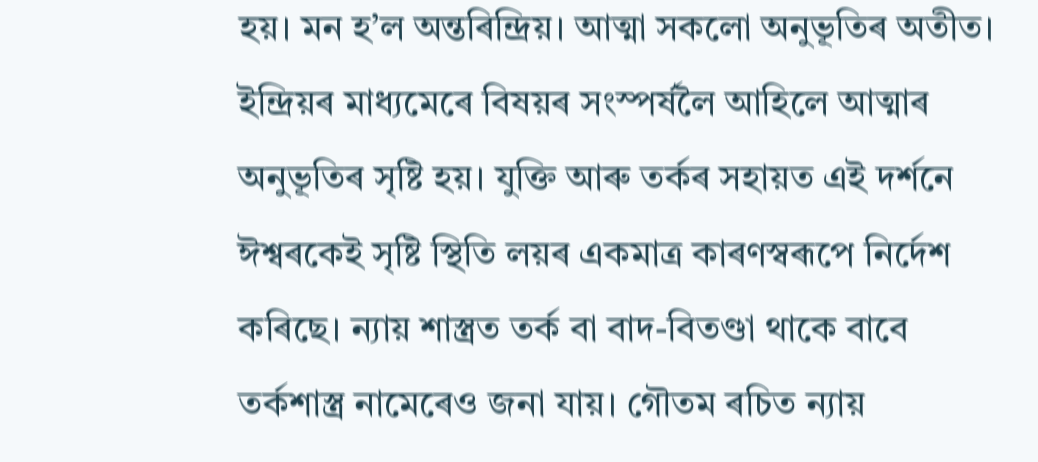হয়। মন হ’ল অন্তৰিন্দ্ৰিয়। আত্মা সকলো অনুভূতিৰ অতীত। ইন্দ্ৰিয়ৰ মাধ্যমেৰে বিষয়ৰ সংস্পর্ষলৈ আহিলে আত্মাৰ অনুভূতিৰ সৃষ্টি হয়। যুক্তি আৰু তৰ্কৰ সহায়ত এই দৰ্শনে ঈশ্বৰকেই সৃষ্টি স্থিতি লয়ৰ একমাত্ৰ কাৰণস্বৰূপে নির্দেশ কৰিছে। ন্যায় শাস্ত্রত তর্ক বা বাদ-বিতণ্ডা থাকে বাবে তর্কশাস্ত্র নামেৰেও জনা যায়। গৌতম ৰচিত ন্যায়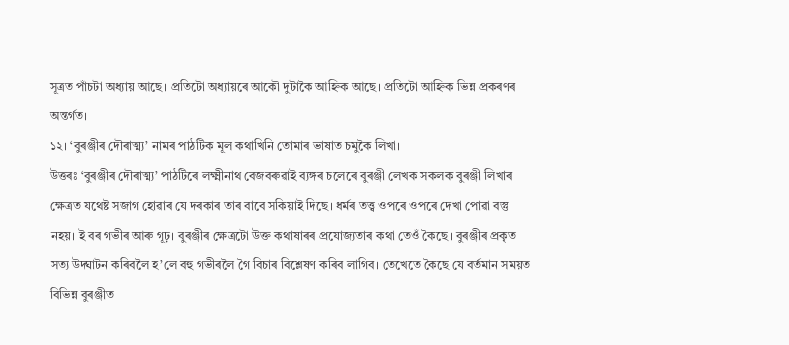সূত্ৰত পাঁচটা অধ্যায় আছে। প্রতিটো অধ্যায়ৰে আকৌ দুটাকৈ আহ্নিক আছে। প্রতিটো আহ্নিক ভিন্ন প্ৰকৰণৰ অন্তৰ্গত।
১২। ‘বুৰঞ্জীৰ দৌৰাত্ম্য’ নামৰ পাঠটিক মূল কথাখিনি তোমাৰ ভাষাত চমুকৈ লিখা।
উত্তৰঃ ‘বুৰঞ্জীৰ দৌৰাত্ম্য’ পাঠটিৰে লক্ষ্মীনাথ বেজবৰুৱাই ব্যঙ্গৰ চলেৰে বুৰঞ্জী লেখক সকলক বুৰঞ্জী লিখাৰ ক্ষেত্ৰত যথেষ্ট সজাগ হোৱাৰ যে দৰকাৰ তাৰ বাবে সকিয়াই দিছে। ধৰ্মৰ তত্ত্ব ওপৰে ওপৰে দেখা পোৱা বস্তু নহয়। ই বৰ গভীৰ আৰু গূঢ়। বুৰঞ্জীৰ ক্ষেত্ৰটো উক্ত কথাষাৰৰ প্রযোজ্যতাৰ কথা তেওঁ কৈছে। বুৰঞ্জীৰ প্ৰকৃত সত্য উদ্ঘাটন কৰিবলৈ হ’লে বহু গভীৰলৈ গৈ বিচাৰ বিশ্লেষণ কৰিব লাগিব। তেখেতে কৈছে যে বর্তমান সময়ত বিভিন্ন বুৰঞ্জীত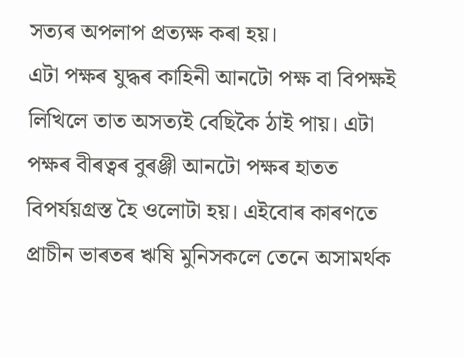সত্যৰ অপলাপ প্রত্যক্ষ কৰা হয়।
এটা পক্ষৰ যুদ্ধৰ কাহিনী আনটো পক্ষ বা বিপক্ষই লিখিলে তাত অসত্যই বেছিকৈ ঠাই পায়। এটা পক্ষৰ বীৰত্বৰ বুৰঞ্জী আনটো পক্ষৰ হাতত বিপৰ্যয়গ্রস্ত হৈ ওলোটা হয়। এইবোৰ কাৰণতে প্রাচীন ভাৰতৰ ঋষি মুনিসকলে তেনে অসামৰ্থক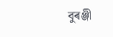বুৰঞ্জী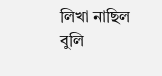লিখা নাছিল বুলি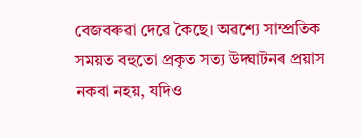বেজবৰুৱা দেৱে কৈছে। অৱশ্যে সাম্প্রতিক সময়ত বহুতো প্রকৃত সত্য উদ্ঘাটনৰ প্রয়াস নকবা নহয়, যদিও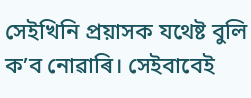সেইখিনি প্রয়াসক যথেষ্ট বুলি ক’ব নোৱাৰি। সেইবাবেই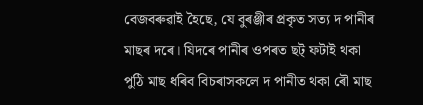বেজবৰুৱাই হৈছে, যে বুৰঞ্জীৰ প্ৰকৃত সত্য দ পানীৰ মাছৰ দৰে। যিদৰে পানীৰ ওপৰত ছট্ ফটাই থকা পুঠি মাছ ধৰিব বিচৰাসকলে দ পানীত থকা ৰৌ মাছ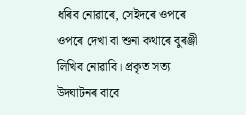ধৰিব নোৱাৰে, সেইদৰে ওপৰে ওপৰে দেখা বা শুনা কথাৰে বুৰঞ্জী লিখিব নোৱাবি। প্রকৃত সত্য উদ্ঘাটনৰ বাবে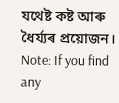যথেষ্ট কষ্ট আৰু ধৈৰ্য্যৰ প্রয়োজন।
Note: If you find any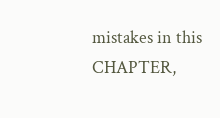mistakes in this CHAPTER,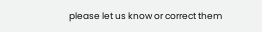please let us know or correct them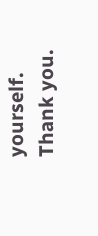yourself. Thank you.